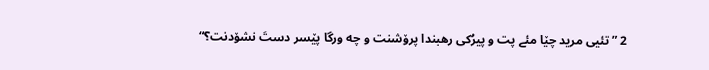2 ”تئیی مرید چێا مئے پت و پیرُکی رهبندا پرۆشنت و چه ورگا پێسر دستَ نشۆدنت؟“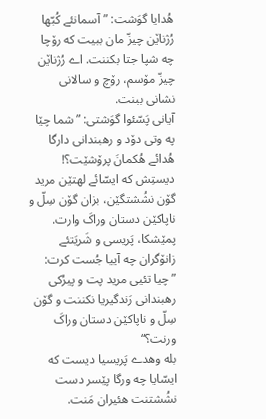هُدایا گوَشت: ”آسمانئے کُبّها رُژناێن چیزّ مان ببیت که رۆچا چه شپا جتا بکننت. اے رُژناێن چیزّ مۆسم، رۆچ و سالانی نشانی ببنت.
آیانی پَسّئوا گوَشتی: ”شما چێا په وتی دۆد و رهبندانی دارگا هُدائے هُکمانَ پرۆشێت؟!
دیستِش که ایسّائے لهتێن مرید گۆن نشُشتگێن، بزان گۆن سِلّ و ناپاکێن دستان وراکَ وارت.
پمێشکا، پَریسی و شَریَتئے زانۆگران چه آییا جُست کرت: ”چیا تئیی مرید پت و پیرُکی رهبندانی رَندگیریا نکننت و گۆن سِلّ و ناپاکێن دستان وراکَ ورنت؟“
بله وهدے پَریسیا دیست که ایسّایا چه ورگا پێسر دست نشُشتنت هئیران مَنت.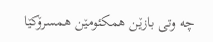چه وتی بازێن همکئومێن همسرۆکێا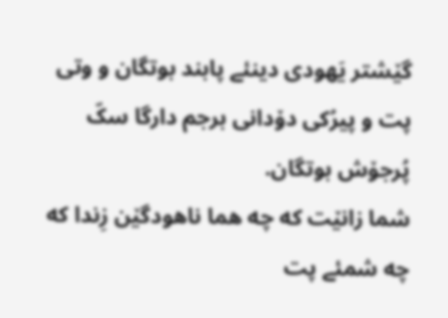گێشتر یَهودی دینئے پابند بوتگان و وتی پت و پیرُکی دۆدانی برجم دارگا سکّ پُرجۆش بوتگان.
شما زانێت که چه هما ناهودگێن زِندا که چه شمئے پت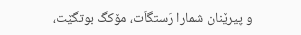و پیرێنان شمارا رَستگاَت، مۆکگ بوتگێت،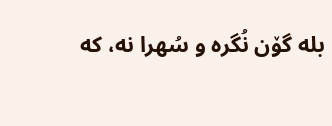بله گۆن نُگره و سُهرا نه، که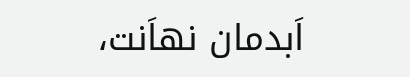اَبدمان نهاَنت،